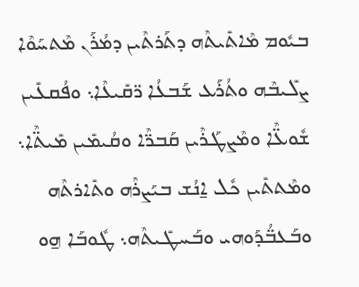ܒܝܽܘܡ ܡܶܐܬܺܝܬܶܗ ܕܬܰܪܬܶܝܢ ܕܡܳܪܰܢ ܡܶܬܚܰܘܶܐ ܨܠܺܝܒܶܗ ܘܬܳܪܰܥ ܫܰܒܥܳܐ ܪ̈ܩܺܝܥܶܐ܆ ܘܦܳܩܥܺܝܢ ܫܽܘܥ̈ܶܐ ܘܡܶܨܛܰܪܶܝܢ ܩܰܒܪ̈ܶܐ ܘܩܳܝܡܺܝܢ ܡܺܝܬ̈ܶܐ܆ ܘܡܶܬܬܺܝܢ ܟܽܠ ܐ̱ܢܳܫ ܒܝܰܨܪܶܗ ܘܬܺܐܪܬܶܗ ܘܒܰܥܒ̈ܳܕܰܘܗܝ ܘܒܰܚܛܺܝܬܶܗ܆ ܛܽܘܒܰܐ ܗ̱ܘ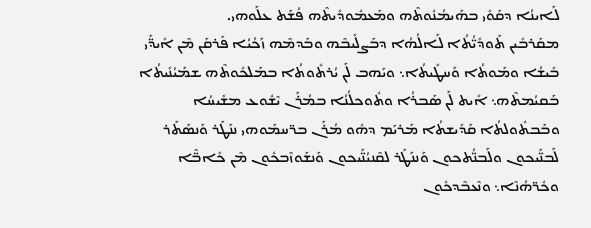ܠܰܐܝܢܳܐ ܕܩܰܘܺܝ ܒܗܰܝܡܳܢܽܘܬܶܗ ܘܡܰܥܡܽܘܕܺܝܬܶܗ ܦܳܫܰܬ ܥܠܰܘܗܝ.
ܡܩܰܪܒܺܝܢ ܬܰܘܕܺܝ̈ܳܬܳܐ ܠܰܐܠܳܗܳܐ ܕܒܰܨܠܺܝܒܶܗ ܘܒܰܕܡܶܗ ܙܰܟܳܝܳܐ ܦܰܪܩܰܢ ܡܶܢ ܐܺܝܕ̈ܰܝ ܒܺܝܫܳܐ ܘܡܰܘܬܳܐ ܘܰܚܛܺܝܬܳܐ܆ ܘܝܰܗܒ ܠܰܢ ܝܳܪܬܽܘܬܳܐ ܒܡܰܠܟܽܘܬܶܗ ܫܡܰܝܳܢܺܝܬܳܐ ܒܰܩܝܳܡܬܶܗ܆ ܐܺܝܬ ܠܰܢ ܣܰܒܪܳܐ ܘܬܽܘܟܠܳܢܳܐ ܒܡܳܪܰܢ ܝܶܫܽܘܥ ܡܫܺܝܚܳܐ ܘܒܰܒܬܽܘܠܬܳܐ ܩܰܕܺܝܫܬܳܐ ܡܰܪܝܰܡ ܕܗܽܘ ܡܳܪܰܢ ܒܪ̈ܚܡܰܘܗܝ ܢܢܰܛܰܪ ܘܰܢܣܰܬܰܪ ܠܰܒܢ̈ܰܝܟܘܢ ܘܠܰܒܢ̈ܳܬܟܘܢ ܘܰܢܢܰܛܰܪ ܠܩܶܢܝܳܢ̈ܰܝܟܘܢ ܘܰܢܫܰܘܙܶܒܟܽܘܢ ܡܶܢ ܟܺܐܒ̈ܶܐ ܘܟܽܪ̈ܗܳܢܶܐ܆ ܘܢܶܥܒܶܕܟܽܘܢ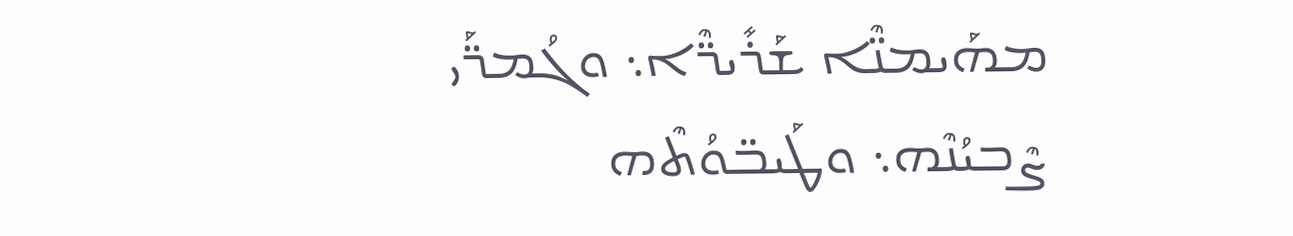ܡܗܰܝܡܢ̈ܶܐ ܫܰܪܺܝܪ̈ܶܐ܆ ܘܓܳܡܪ̈ܰܝ ܨܶܒܝܳܢܶܗ܆ ܘܛܰܝܒ̈ܘܳܬܶܗ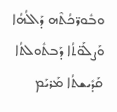ܘܒܽܘܪ̈ܟܳܬܶܗ ܕܰܐܠܳܗܳܐ ܘܰܨܠܰܘ̈ܬܳܐ ܕܰܒܬܽܘܠܬܳܐ ܩܰܕܺܝܫܬܳܐ ܡܰܪܝܰܡ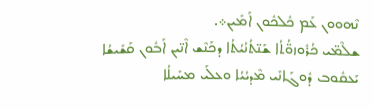ܢܶܗܘܘܢ ܥܰܡ ܟܽܠܟܽܘܢ ܐܰܡܺܝܢ܀.
ܫܠܶܡ̈ܝ ܟܳܪܽܘܙܘ̈ܳܬܳܐ ܫܰܢ̈ܬܳܢܳܝܳܬܳܐ ܕܟܰܢܶܫ ܐܶܢ̈ܝܢ ܐܰܒܽܘܢ ܩܰܫܺܝܫܳܐ ܝܰܥܩܽܘܒ ܕܽܘܓܰܐܢܺܝ ܡܶܕܝܳܝܳܐ ܘܥܠܰܝ ܡܚܺܝܠܳܐ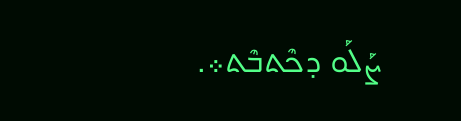ܨܰܠܰܘ ܕܟܶܬܒܶܬ܀.